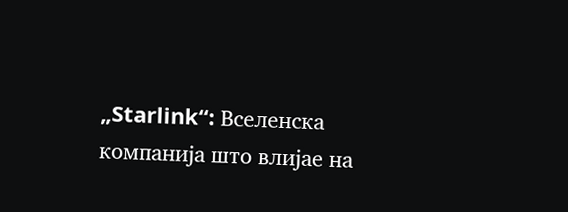„Starlink“: Вселенска компанија што влијае на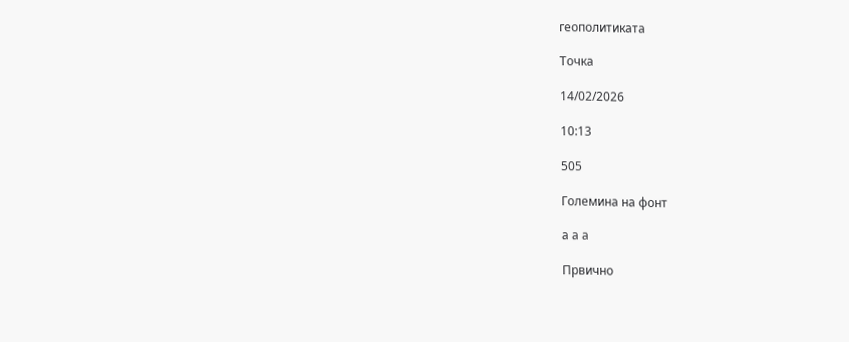геополитиката

Точка

14/02/2026

10:13

505

Големина на фонт

а а а

Првично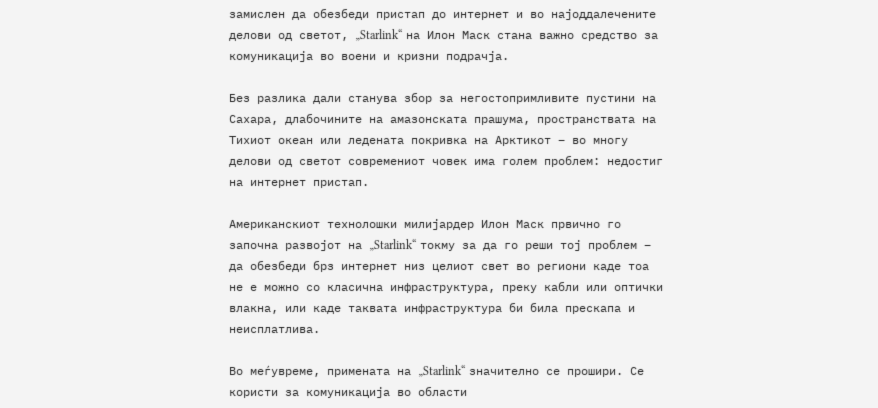замислен да обезбеди пристап до интернет и во најоддалечените делови од светот, „Starlink“ на Илон Маск стана важно средство за комуникација во воени и кризни подрачја.

Без разлика дали станува збор за негостопримливите пустини на Сахара, длабочините на амазонската прашума, пространствата на Тихиот океан или ледената покривка на Арктикот – во многу делови од светот современиот човек има голем проблем: недостиг на интернет пристап.

Американскиот технолошки милијардер Илон Маск првично го започна развојот на „Starlink“ токму за да го реши тој проблем – да обезбеди брз интернет низ целиот свет во региони каде тоа не е можно со класична инфраструктура, преку кабли или оптички влакна, или каде таквата инфраструктура би била прескапа и неисплатлива.

Во меѓувреме, примената на „Starlink“ значително се прошири. Се користи за комуникација во области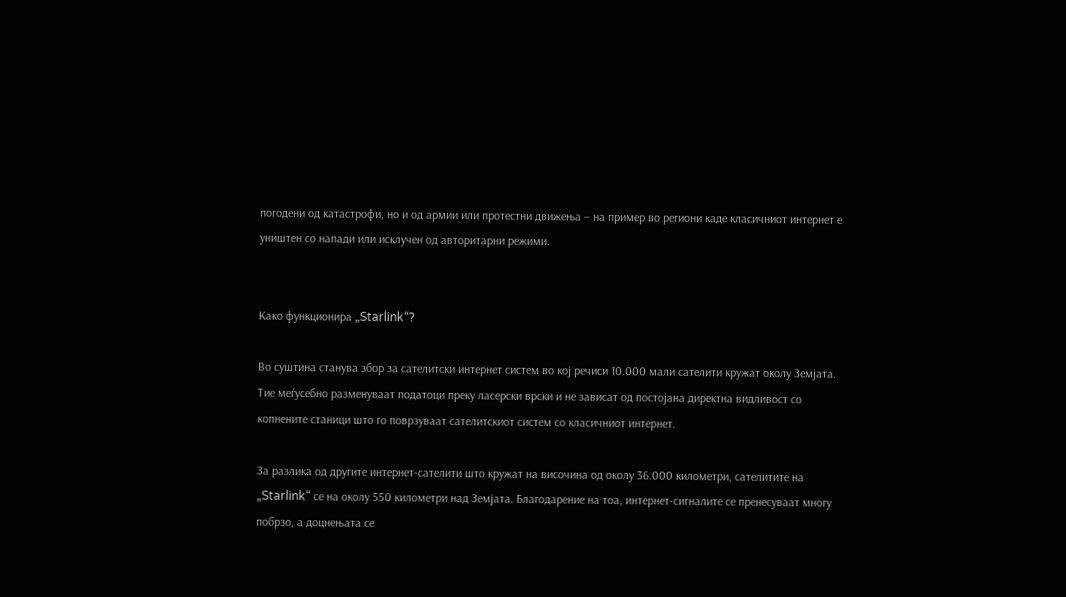погодени од катастрофи, но и од армии или протестни движења – на пример во региони каде класичниот интернет е уништен со напади или исклучен од авторитарни режими.


Како функционира „Starlink“?

Во суштина станува збор за сателитски интернет систем во кој речиси 10.000 мали сателити кружат околу Земјата. Тие меѓусебно разменуваат податоци преку ласерски врски и не зависат од постојана директна видливост со копнените станици што го поврзуваат сателитскиот систем со класичниот интернет.

За разлика од другите интернет-сателити што кружат на височина од околу 36.000 километри, сателитите на „Starlink“ се на околу 550 километри над Земјата. Благодарение на тоа, интернет-сигналите се пренесуваат многу побрзо, а доцнењата се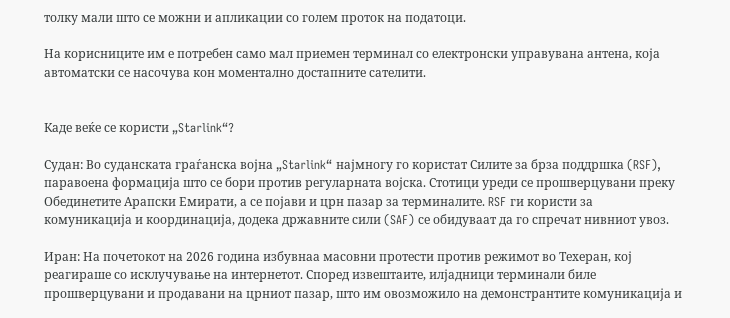толку мали што се можни и апликации со голем проток на податоци.

На корисниците им е потребен само мал приемен терминал со електронски управувана антена, која автоматски се насочува кон моментално достапните сателити.


Каде веќе се користи „Starlink“?

Судан: Во суданската граѓанска војна „Starlink“ најмногу го користат Силите за брза поддршка (RSF), паравоена формација што се бори против регуларната војска. Стотици уреди се прошверцувани преку Обединетите Арапски Емирати, а се појави и црн пазар за терминалите. RSF ги користи за комуникација и координација, додека државните сили (SAF) се обидуваат да го спречат нивниот увоз.

Иран: На почетокот на 2026 година избувнаа масовни протести против режимот во Техеран, кој реагираше со исклучување на интернетот. Според извештаите, илјадници терминали биле прошверцувани и продавани на црниот пазар, што им овозможило на демонстрантите комуникација и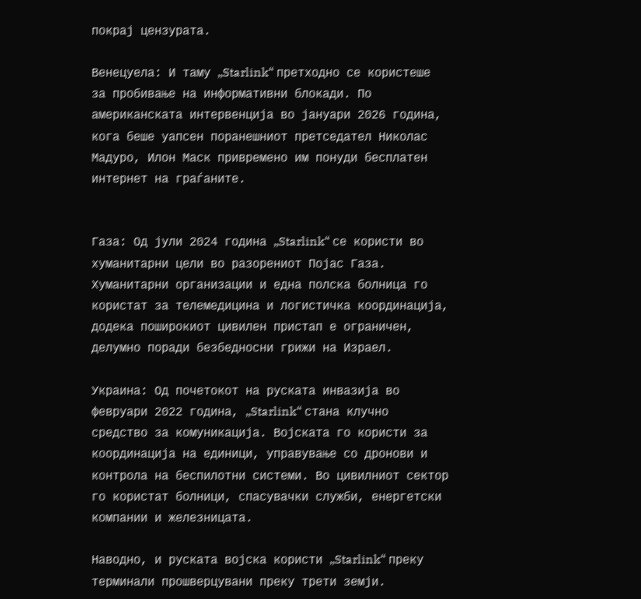покрај цензурата.

Венецуела: И таму „Starlink“ претходно се користеше за пробивање на информативни блокади. По американската интервенција во јануари 2026 година, кога беше уапсен поранешниот претседател Николас Мадуро, Илон Маск привремено им понуди бесплатен интернет на граѓаните.


Газа: Од јули 2024 година „Starlink“ се користи во хуманитарни цели во разорениот Појас Газа. Хуманитарни организации и една полска болница го користат за телемедицина и логистичка координација, додека поширокиот цивилен пристап е ограничен, делумно поради безбедносни грижи на Израел.

Украина: Од почетокот на руската инвазија во февруари 2022 година, „Starlink“ стана клучно средство за комуникација. Војската го користи за координација на единици, управување со дронови и контрола на беспилотни системи. Во цивилниот сектор го користат болници, спасувачки служби, енергетски компании и железницата.

Наводно, и руската војска користи „Starlink“ преку терминали прошверцувани преку трети земји.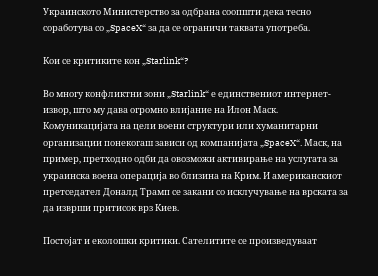Украинското Министерство за одбрана соопшти дека тесно соработува со „SpaceX“ за да се ограничи таквата употреба.

Кои се критиките кон „Starlink“?

Во многу конфликтни зони „Starlink“ е единствениот интернет-извор, што му дава огромно влијание на Илон Маск. Комуникацијата на цели воени структури или хуманитарни организации понекогаш зависи од компанијата „SpaceX“. Маск, на пример, претходно одби да овозможи активирање на услугата за украинска воена операција во близина на Крим. И американскиот претседател Доналд Трамп се закани со исклучување на врската за да изврши притисок врз Киев.

Постојат и еколошки критики. Сателитите се произведуваат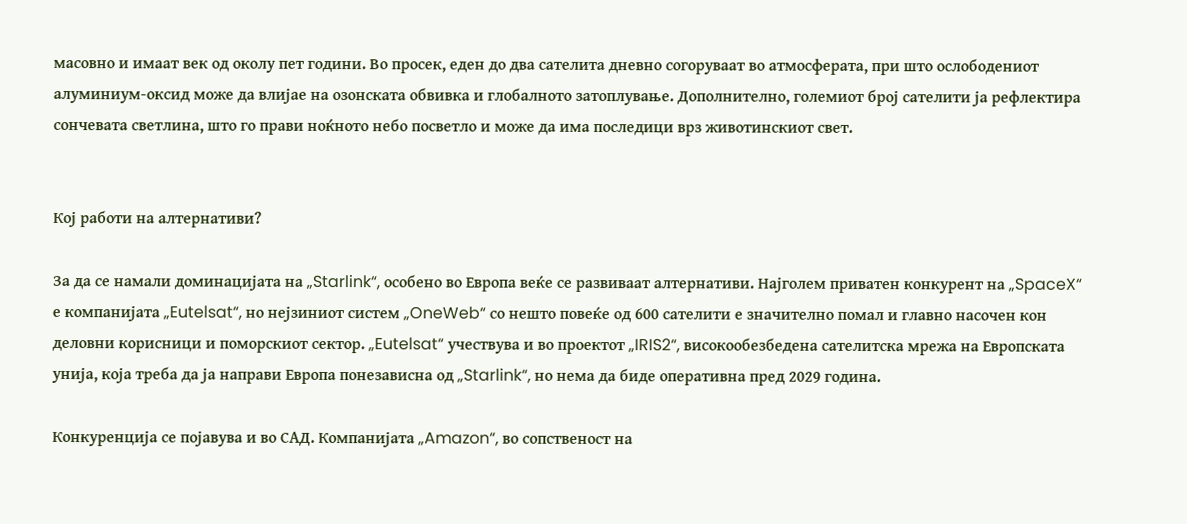масовно и имаат век од околу пет години. Во просек, еден до два сателита дневно согоруваат во атмосферата, при што ослободениот алуминиум-оксид може да влијае на озонската обвивка и глобалното затоплување. Дополнително, големиот број сателити ја рефлектира сончевата светлина, што го прави ноќното небо посветло и може да има последици врз животинскиот свет.


Кој работи на алтернативи?

За да се намали доминацијата на „Starlink“, особено во Европа веќе се развиваат алтернативи. Најголем приватен конкурент на „SpaceX“ е компанијата „Eutelsat“, но нејзиниот систем „OneWeb“ со нешто повеќе од 600 сателити е значително помал и главно насочен кон деловни корисници и поморскиот сектор. „Eutelsat“ учествува и во проектот „IRIS2“, високообезбедена сателитска мрежа на Европската унија, која треба да ја направи Европа понезависна од „Starlink“, но нема да биде оперативна пред 2029 година.

Конкуренција се појавува и во САД. Компанијата „Amazon“, во сопственост на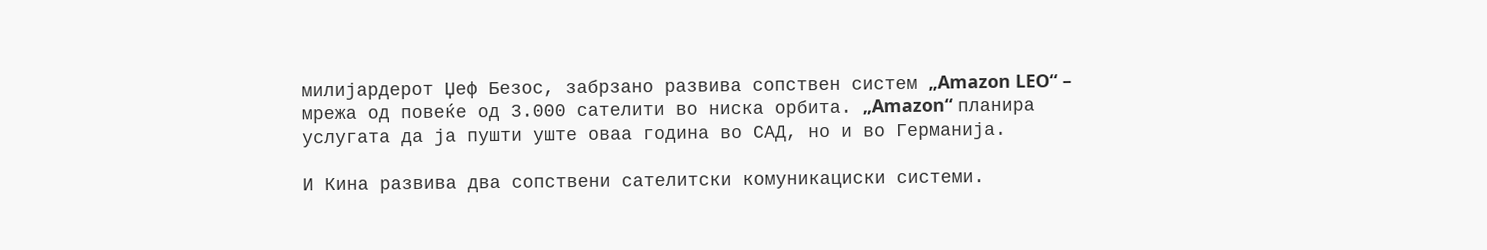милијардерот Џеф Безос, забрзано развива сопствен систем „Amazon LEO“ – мрежа од повеќе од 3.000 сателити во ниска орбита. „Amazon“ планира услугата да ја пушти уште оваа година во САД, но и во Германија.

И Кина развива два сопствени сателитски комуникациски системи.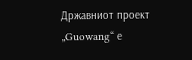Државниот проект „Guowang“ е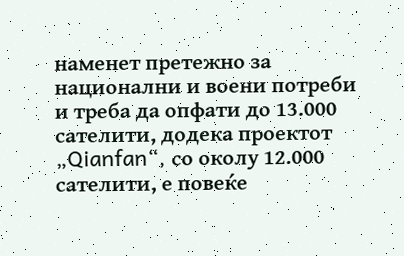наменет претежно за национални и воени потреби и треба да опфати до 13.000 сателити, додека проектот „Qianfan“, со околу 12.000 сателити, е повеќе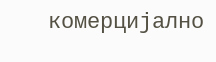комерцијално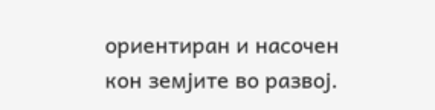ориентиран и насочен кон земјите во развој.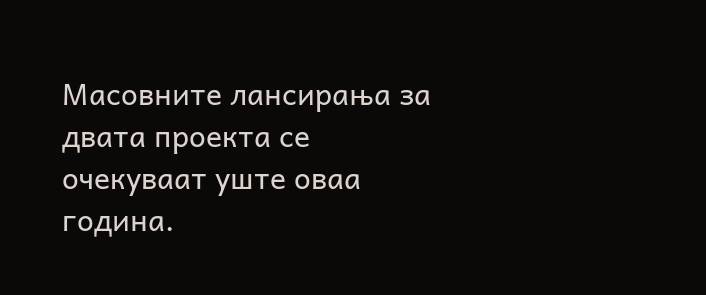Масовните лансирања за двата проекта се очекуваат уште оваа година.